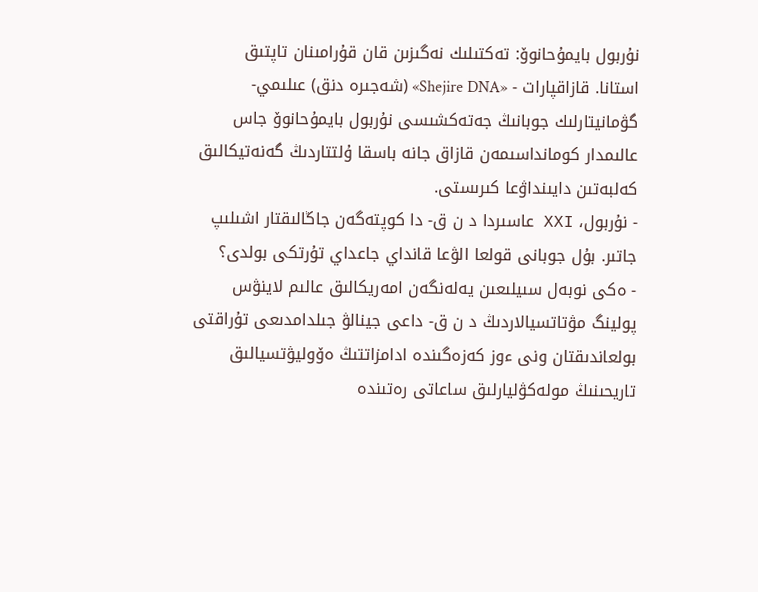نۇربول بايمۇحانوۆ: تەكتىلىك نەگىزىن قان قۇرامىنان تاپتىق
استانا. قازاقپارات - «Shejire DNA» (شەجىرە دنق) عىلىمي- گۋمانيتارلىك جوبانىڭ جەتەكشىسى نۇربول بايمۇحانوۆ جاس عالىمدار كومانداسىمەن قازاق جانە باسقا ۇلتتاردىڭ گەنەتيكالىق كەلبەتىن دايىنداۋعا كىرىستى.
- نۇربول، ХХІ عاسىردا د ن ق- دا كوپتەگەن جاڭالىقتار اشىلىپ جاتىر. بۇل جوبانى قولعا الۋعا قانداي جاعداي تۇرتكى بولدى؟
- ەكى نوبەل سىيلىعىن يەلەنگەن امەريكالىق عالىم لاينۋس پولينگ مۋتاتسيالاردىڭ د ن ق- داعى جينالۋ جىلدامدىعى تۇراقتى بولعاندىقتان ونى ءوز كەزەگىندە ادامزاتتىڭ ەۆوليۋتسيالىق تاريحىنىڭ مولەكۋليارلىق ساعاتى رەتىندە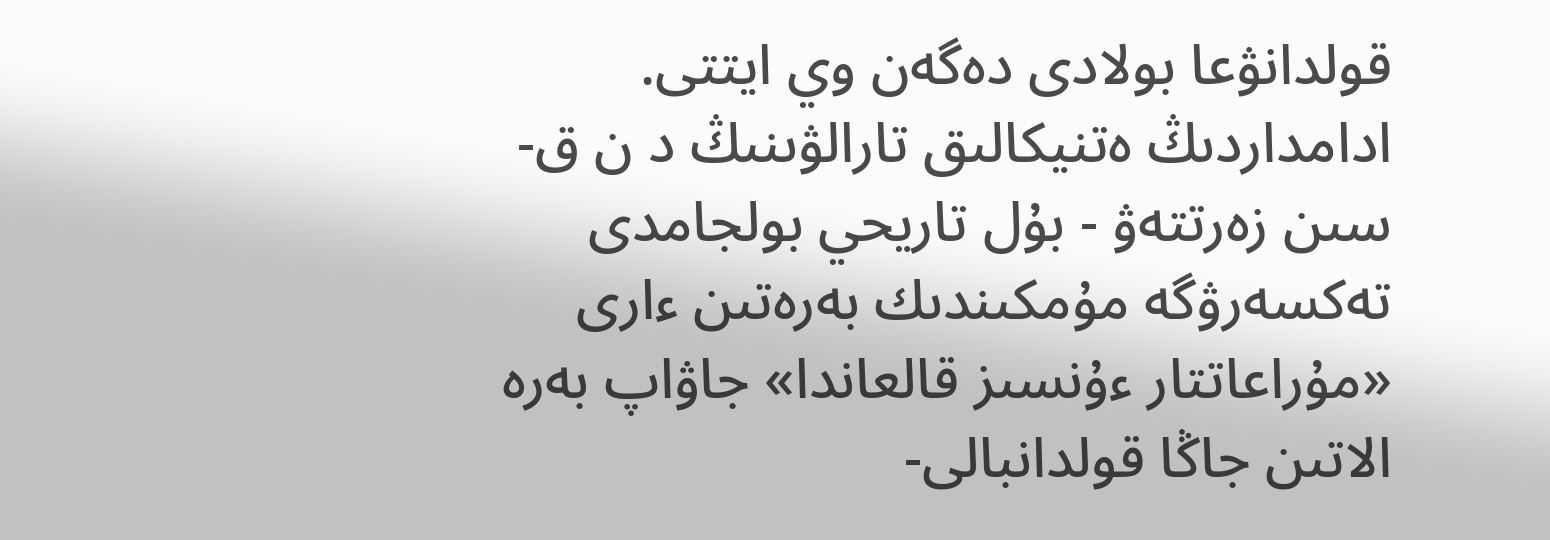قولدانۋعا بولادى دەگەن وي ايتتى. ادامداردىڭ ەتنيكالىق تارالۋىنىڭ د ن ق- سىن زەرتتەۋ - بۇل تاريحي بولجامدى تەكسەرۋگە مۇمكىندىك بەرەتىن ءارى «مۇراعاتتار ءۇنسىز قالعاندا» جاۋاپ بەرە الاتىن جاڭا قولدانبالى-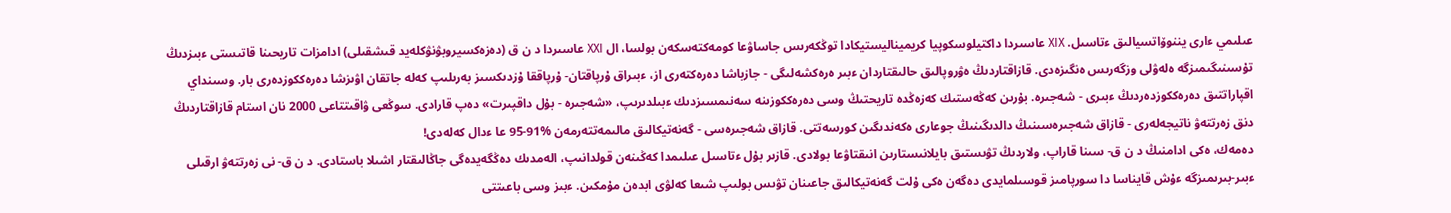عىلىمي ءارى يننوۆاتسيالىق ءتاسىل. ХIХ عاسىردا داكتيلوسكوپيا كريميناليستيكادا توڭكەرىس جاساۋعا كومەكتەسكەن بولسا، ال ХХI عاسىردا د ن ق (دەزەكسيروبۋنۋكلەيد قىشقىلى) ادامزات تاريحىنا قاتىستى ءبىزدىڭ تۇسىنىگىمىزگە ەلەۋلى وزگەرىس ەنگىزەدى. قازاقتاردىڭ ەۋروپالىق حالىقتاردان ءبىر ەرەكشەلىگى - جازباشا دەرەكتەرى از، ءبىراق ۇرپاقتان- ۇرپاققا ۇزدىكسىز بەرىلىپ كەلە جاتقان اۋىزشا دەرەككوزدەرى بار. وسىنداي اقپاراتتىق دەرەككوزدەردىڭ ءبىرى - شەجىرە. بۇرىن كەڭەستىك كەزەڭدە تاريحتىڭ وسى دەرەككوزىنە سەنىمسىزدىك ءبىلدىرىپ، «شەجىرە - بۇل داقپىرت» دەپ قارادى. سوڭعى ۋاقىتتاعى 2000 نان استام قازاقتاردىڭ دنق زەرتتەۋ ناتيجەلەرى - قازاق شەجىرەسىنىڭ دالدىگىنىڭ جوعارى ەكەندىگىن كورسەتتى. قازاق شەجىرەسى - گەنەتيكالىق مالىمەتتەرمەن %91-95 عا ءدال كەلەدى!
دەمەك، ەكى ادامنىڭ د ن ق- سىنا قاراپ، ولاردىڭ تۋىستىق بايلانىستارىن انىقتاۋعا بولادى. قازىر بۇل ءتاسىل عىلىمدا كەڭىنەن قولدانىپ، الەمدىك دەڭگەيدەگى جاڭالىقتار اشىلا باستادى. د ن ق- نى زەرتتەۋ ارقىلى ءبىر-بىرىمىزگە ءۇش قايناسا دا سورپامىز قوسىلمايدى دەگەن ەكى ۇلت گەنەتيكالىق جاعىنان تۋىس بولىپ شىعا كەلۋى ابدەن مۇمكىن. ءبىز وسى باعىتتى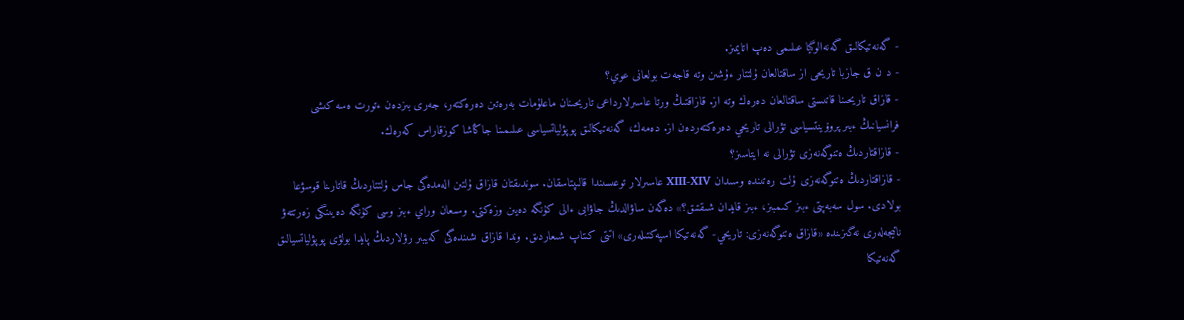- گەنەتيكالىق گەنەالوگيا عىلىمى دەپ اتايمىز.
- د ن ق جازبا تاريحى از ساقتالعان ۇلتتار ءۇشىن وتە قاجەت بولعانى عوي؟
- قازاق تاريحىنا قاتىستى ساقتالعان دەرەك وتە از. قازاقتىڭ ورتا عاسىرلارداعى تاريحىنان ماعلۇمات بەرەتىن دەرەكتەر، جەرى بىزدەن ءتورت ەسە كىشى فرانسيانىڭ ءبىر پروۆينتسياسى تۋرالى تاريحي دەرەكتەردەن از. دەمەك، گەنەتيكالىق پوپۋلياتسياسى عىلىمىنا جاڭاشا كوزقاراس كەرەك.
- قازاقتاردىڭ ەتنوگەنەزى تۋرالى نە ايتاسىز؟
- قازاقتاردىڭ ەتنوگەنەزى ۇلت رەتىندە وسىدان ХІІІ-ХІV عاسىرلار توعىسىندا قالىپتاسقان. سوندىقتان قازاق ۇلتىن الەمدەگى جاس ۇلتتاردىڭ قاتارىنا قوسۋعا بولادى. سول سەبەپتى ءبىز كىمبىز، ءبىز قايدان شىقتىق؟» دەگەن ساۋالدىڭ جاۋابى ءالى كۇنگە دەيىن وزەكتى. وسىعان وراي ءبىز وسى كۇنگە دەيىنگى زەرتتەۋ ناتيجەلەرى نەگىزىندە «قازاق ەتنوگەنەزى: تاريحي- گەنەتيكا اسپەكتىلەرى» اتتى كىتاپ شىعاردىق. وندا قازاق ىشىندەگى كەيبىر رۋلاردىڭ پايدا بولۋى پوپۋلياتسيالىق گەنەتيكا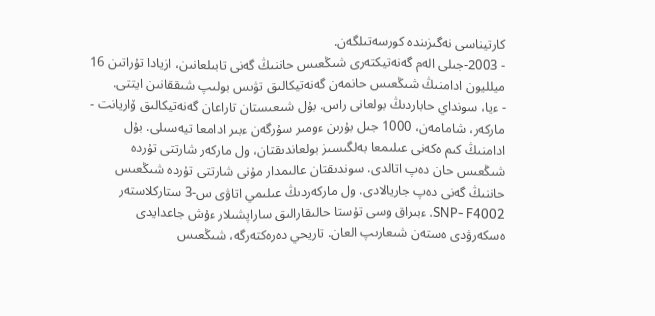كارتيناسى نەگىزىندە كورسەتىلگەن.
- 2003-جىلى الەم گەنەتيكتەرى شىڭعىس حاننىڭ گەنى تابىلعانىن، ازيادا تۇراتىن 16 ميلليون ادامنىڭ شىڭعىس حانمەن گەنەتيكالىق تۋىس بولىپ شىققانىن ايتتى.
- ءيا، سونداي حاباردىڭ بولعانى راس. بۇل شىعىستان تاراعان گەنەتيكالىق ۆاريانت - ماركەر، شامامەن، 1000 جىل بۇرىن ءومىر سۇرگەن ءبىر ادامعا تيەسىلى. بۇل ادامنىڭ كىم ەكەنى عىلىمعا بەلگىسىز بولعاندىقتان، ول ماركەر شارتتى تۇردە شىڭعىس حان دەپ اتالدى. سوندىقتان عالىمدار مۇنى شارتتى تۇردە شىڭعىس حاننىڭ گەنى دەپ جاريالادى. ول ماركەردىڭ عىلىمي اتاۋى س-3 ستاركلاستەر SNP- F4002. ءبىراق وسى تۇستا حالىقارالىق ساراپشىلار ءۇش جاعدايدى ەسكەرۋدى ەستەن شىعارىپ العان. تاريحي دەرەكتەرگە، شىڭعىس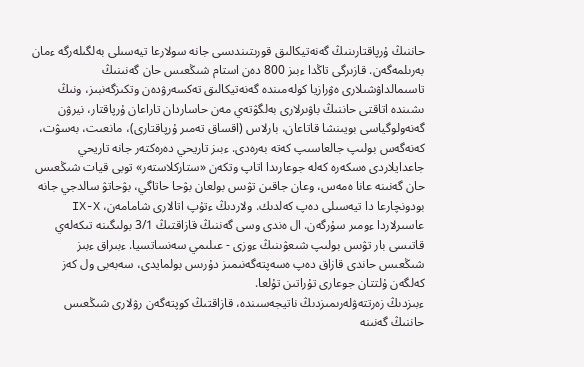حاننىڭ ۇرپاقتارىنىڭ گەنەتيكالىق قورىتىندىسى جانە سولارعا تيەسىلى بەلگىلەرگە ءمان بەرىلمەگەن. قازىرگى تاڭدا ءبىز 800 دەن استام شىڭعىس حان گەنىنىڭ تاسىمالداۋشىلارى ەۋرازيا كولەمىندە گەنەتيكالىق تەكسەرۋدەن وتكىزگەنبىز، ونىڭ ىشىندە اتاقتى حاننىڭ باۋىرلارى بەلگۋتەي مەن حاساردان تاراعان ۇرپاقتار، نيرۋن گەنەولوگياسى بويىنشا قاتاعان، بارلاس (اقساق تەمىر ۇرپاقتارى)، مانعىت، بەسۋت، كەنەگەس بولىپ جالعاسىپ كەتە بەرەدى. ءبىز تاريحي دەرەكتەر جانە تاريحي جاعدايلاردى ەسكەرە كەلە جوعارىدا اتاپ وتكەن «ستاركلاستەر» توبى قيات شىڭعىس حان گەنىنە عانا ەمەس، وعان جاقىن تۋىس بولعان بۋحا حاتاگي، بۋحاتۋ سالدجي جانە بودونچارعا دا تيەسىلى دەپ كەلدىك. ولاردىڭ ءتۇپ اتالارى شامامەن، IХ-Х عاسىرلاردا ءومىر سۇرگەن. ال ەندى وسى گەننىڭ قازاقتىڭ 3/1 بولىگىنە تىكەلەي قاتىسى بار تۋىس بولىپ شىعۋىنىڭ ءوزى - عىلىمي سەنساتسيا. ءبىراق ءبىز شىڭعىس حاندى قازاق دەپ ەسەپتەگەنىمىز دۇرىس بولمايدى، سەبەبى ول كەز كەلگەن ۇلتتان جوعارى تۇراتىن تۇلعا.
ءبىزدىڭ زەرتتەۋلەرىمىزدىڭ ناتيجەسىندە، قازاقتىڭ كوپتەگەن رۋلارى شىڭعىس حاننىڭ گەنىنە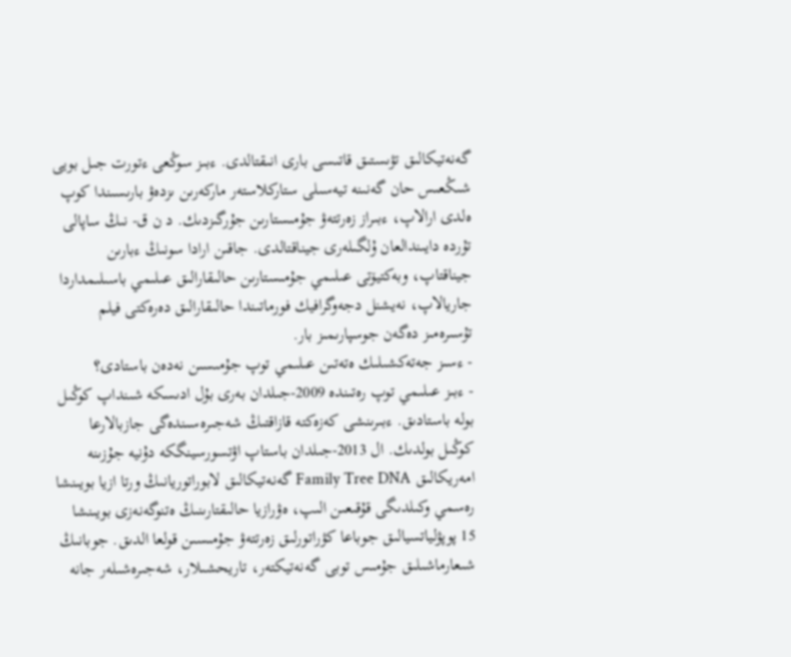گەنەتيكالىق تۋىستىق قاتىسى بارى انىقتالدى. ءبىز سوڭعى ءتورت جىل بويى شىڭعىس حان گەنىنە تيەسىلى ستاركلاستەر ماركەرىن ىزدەۋ بارىسىندا كوپ ەلدى ارالاپ، ءبىراز زەرتتەۋ جۇمىستارىن جۇرگىزدىك. د ن ق- نىڭ ساپالى تۇردە دايىندالعان ۇلگىلەرى جيناقتالدى. جاقىن ارادا سونىڭ ءبارىن جيناقتاپ، وبەكتيۆتى عىلىمي جۇمىستارىن حالىقارالىق عىلىمي باسىلىمداردا جاريالاپ، نەيشنل دجەوگرافيك فورماتىندا حالىقارالىق دەرەكتى فيلم تۇسىرەمىز دەگەن جوسپارىمىز بار.
- ءسىز جەتەكشىلىك ەتەتىن عىلىمي توپ جۇمىسىن نەدەن باستادى؟
- ءبىز عىلىمي توپ رەتىندە 2009-جىلدان بەرى بۇل ادىسكە شىنداپ كوڭىل بولە باستادىق. ءبىرىنشى كەزەكتە قازاقتىڭ شەجىرەسىندەگى جازبالارعا كوڭىل بولدىك. ال 2013-جىلدان باستاپ اۋتسورسينگكە دۇنيە جۇزىنە امەريكالىق Family Tree DNA گەنەتيكالىق لابوراتوريانىڭ ورتا ازيا بويىنشا رەسمي وكىلدىگى قۇقىعىن الىپ، ەۋرازيا حالىقتارىنىڭ ەتنوگەنەزى بويىنشا 15 پوپۋلياتسيالىق جوباعا كۋراتورلىق زەرتتەۋ جۇمىسىن قولعا الدىق. جوبانىڭ شىعارماشىلىق جۇمىس توبى گەنەتيكتەر، تاريحشىلار، شەجىرەشىلەر جانە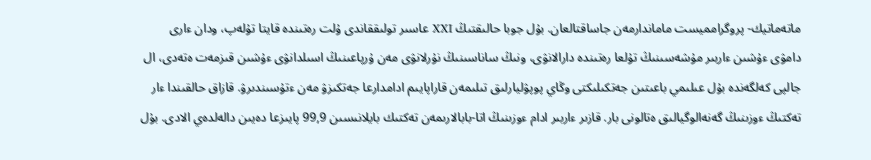ماتەماتيك- پروگرامميست ماماندارمەن جاساقتالعان. بۇل جوبا حالىقتىڭ ХХІ عاسىر تولىققاندى ۇلت رەتىندە قايتا تۇلەپ، ودان ءارى دامۋى ءۇشىن ءاربىر مۇشەسىنىڭ تۇلعا رەتىندە دارالانۋى، ونىڭ ساناسىنىڭ نۇرلانۋى مەن ۇرپاعىنىڭ اسىلدانۋى ءۇشىن قىزمەت ەتەدى، ال جالپى كەلگەندە بۇل عىلىمي باعىتىن جەتكىلىكتى وڭاي پوپۋليارلىق تىلىمەن قاراپايىم ادامدارعا جەتكىزۋ مەن ءتۇسىندىرۋ. قازاق حالقىندا ءار تەكتىڭ ءوزىنىڭ گەنەالوگيالىق ەتالونى بار. قازىر ءاربىر ادام ءوزىنىڭ اتا-بابالارىمەن تەكتىك بايلانىسىن 99,9 پايىزعا دەيىن دالەلدەي الادى. بۇل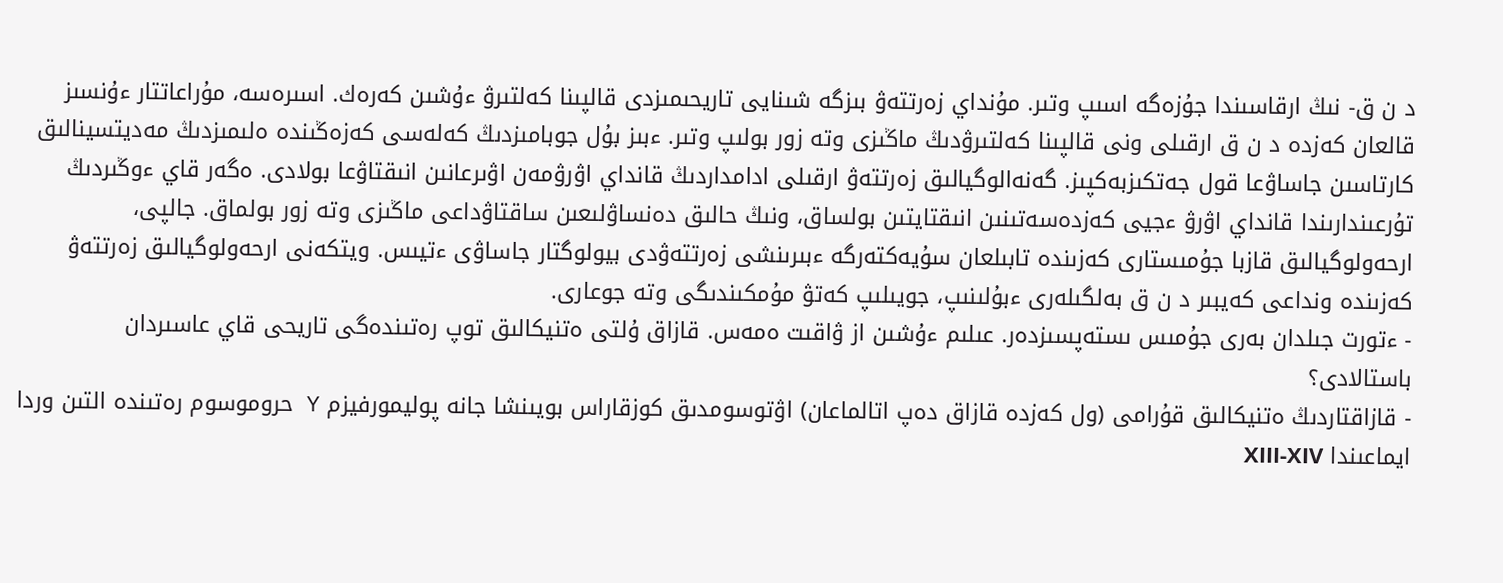د ن ق- نىڭ ارقاسىندا جۇزەگە اسىپ وتىر. مۇنداي زەرتتەۋ بىزگە شىنايى تاريحىمىزدى قالپىنا كەلتىرۋ ءۇشىن كەرەك. اسىرەسە، مۇراعاتتار ءۇنسىز قالعان كەزدە د ن ق ارقىلى ونى قالپىنا كەلتىرۋدىڭ ماڭىزى وتە زور بولىپ وتىر. ءبىز بۇل جوبامىزدىڭ كەلەسى كەزەڭىندە ەلىمىزدىڭ مەديتسينالىق كارتاسىن جاساۋعا قول جەتكىزبەكپىز. گەنەالوگيالىق زەرتتەۋ ارقىلى ادامداردىڭ قانداي اۋرۋمەن اۋىرعانىن انىقتاۋعا بولادى. ەگەر قاي ءوڭىردىڭ تۇرعىندارىندا قانداي اۋرۋ ءجيى كەزدەسەتىنىن انىقتايتىن بولساق، ونىڭ حالىق دەنساۋلىعىن ساقتاۋداعى ماڭىزى وتە زور بولماق. جالپى، ارحەولوگيالىق قازبا جۇمىستارى كەزىندە تابىلعان سۇيەكتەرگە ءبىرىنشى زەرتتەۋدى بيولوگتار جاساۋى ءتيىس. ويتكەنى ارحەولوگيالىق زەرتتەۋ كەزىندە ونداعى كەيبىر د ن ق بەلگىلەرى ءبۇلىنىپ، جويىلىپ كەتۋ مۇمكىندىگى وتە جوعارى.
- ءتورت جىلدان بەرى جۇمىس ىستەپسىزدەر. عىلىم ءۇشىن از ۋاقىت ەمەس. قازاق ۇلتى ەتنيكالىق توپ رەتىندەگى تاريحى قاي عاسىردان باستالادى؟
- قازاقتاردىڭ ەتنيكالىق قۇرامى (ول كەزدە قازاق دەپ اتالماعان) اۋتوسومدىق كوزقاراس بويىنشا جانە پوليمورفيزم Y حروموسوم رەتىندە التىن وردا ايماعىندا ХІІІ-ХІV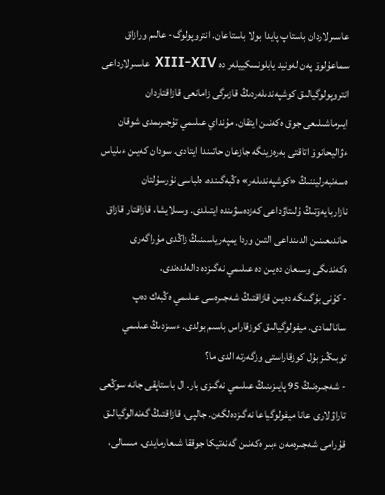عاسىرلاردان باستاپ پايدا بولا باستاعان. انتروپولوگ- عالىم ورازاق سماعۇلوۆ پەن لەونيد يابلونسكييلەر دە ХІІІ-ХІV عاسىرلارداعى انتروپولوگيالىق كوشپەندىلەردىڭ قازىرگى زامانعى قازاقتاردان ايىرماشىلىعى جوق ەكەنىن ايتقان. مۇنداي عىلىمي تۇجىرىمدى شوقان ءۋاليحانوۆ اتاقتى بەرەزينگە جازعان حاتىندا ايتادى. سودان كەيىن ءىلياس ەسەنبەرليننىڭ «كوشپەندىلەر» ەڭبەگىندە، ەلباسى نۇرسۇلتان نازاربايەۆتىڭ ۇلىتاۋداعى كەزدەسۋىندە ايتىلدى. وسىلايشا، قازاقتار قازاق حاندىعىنىن الدىنداعى التىن وردا يمپەرياسىنىڭ زاڭدى مۇراگەرى ەكەندىگى وسىعان دەيىن دە عىلىمي نەگىزدە دالەلدەندى.
- كۇنى بۇگىنگە دەيىن قازاقتىڭ شەجىرەسى عىلىمي ەڭبەك دەپ سانالمادى. ميفولوگيالىق كوزقاراس باسىم بولدى. ءسىزدىڭ عىلىمي توبىڭىز بۇل كوزقاراستى وزگەرتە الدى ما؟
- شەجىرەنىڭ 95 پايىزىنىڭ عىلىمي نەگىزى بار. ال باستاپقى جانە سوڭعى تاراۋلارى عانا ميفولوگياعا نەگىزدەلگەن. جالپى، قازاقتىڭ گەنەالوگيالىق قۇرامى شەجىرەمەن ءبىر ەكەنىن گەنەتيكا جوققا شىعارمايدى. مىسالى،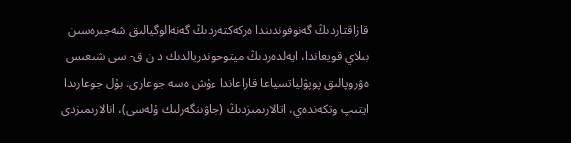قازاقتاردىڭ گەنوفوندىندا ەركەكتەردىڭ گەنەالوگيالىق شەجىرەسىن بىلاي قويعاندا، ايەلدەردىڭ ميتوحوندريالدىك د ن ق- سى شىعىس ەۋروپالىق پوپۋلياتسياعا قاراعاندا ءۇش ەسە جوعارى. بۇل جوعارىدا ايتىپ وتكەندەي، اتالارىمىزدىڭ (جاۋىنگەرلىك ۇلەسى)، انالارىمىزدى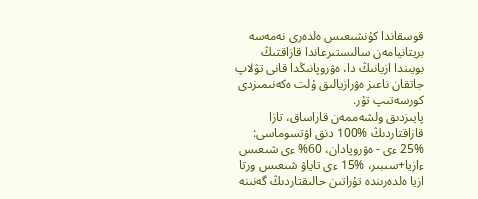قوسقاندا كۇنشىعىس ەلدەرى نەمەسە بريتانيامەن سالىستىرعاندا قازاقتىڭ بويىندا ازيانىڭ دا، ەۋروپانىڭدا قانى تۋلاپ جاتقان ناعىز ەۋرازيالىق ۇلت ەكەنىمىزدى كورسەتىپ تۇر.
پايىزدىق ولشەممەن قاراساق، تازا قازاقتاردىڭ %100 دنق اۋتسوماسى: %25 ءى - ەۋروپادان، 60% ءى شىعىس ءازيا+سىبىر، %15 ءى تاياۋ شىعىس ورتا ازيا ەلدەرىندە تۇراتىن حالىقتاردىڭ گەنىنە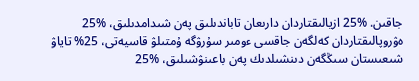جاقىن. %25 ازيالىقتاردان دارىعان تاباندىلىق پەن شىدامدىلىق، %25 ەۋروپالىقتاردان كەلگەن جاقسى ءومىر سۇرۋگە ۇمتىلۋ قاسيەتى، 25% تاياۋ شىعىستان سىڭگەن دىنشىلدىك پەن باعىنۋشىلىق، %25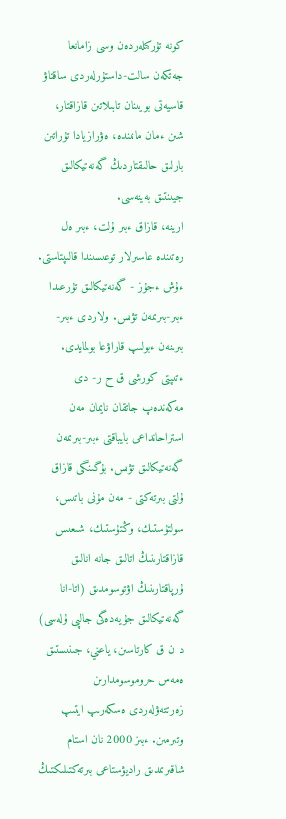كونە تۇركىلەردەن وسى زامانعا جەتكەن سالت-داستۇرلەردى ساقتاۋ قاسيەتى بويىنان تابىلاتىن قازاقتار، شىن ءمان مانىندە، ەۋرازيادا تۇراتىن بارلىق حالىقتاردىڭ گەنەتيكالىق جيىنتىق بەينەسى.
ارينە، قازاق ءبىر ۇلت، ءبىر ەل رەتىندە عاسىرلار توعىسىندا قالىپتاستى. ءۇش ءجۇز - گەنەتيكالىق تۇرعىدا ءبىر-بىرىمەن تۋىس. ولاردى ءبىر-بىرىنەن ءبولىپ قاراۋعا بولمايدى. ءتىپتى كورشى ق ح ر- دى مەكەندەپ جاتقان نايمان مەن استراحانداعى بايباقتى ءبىر-بىرىمەن گەنەتيكالىق تۋىس. بۇگىنگى قازاق ۇلتى بىرتەكتى - مەن مۇنى باتىس، سولتۇستىك، وڭتۇستىك، شىعىس قازاقتارىنىڭ اتالىق جانە انالىق ۇرپاقتارىنىڭ اۋتوسومدىق (اتا-انا گەنەتيكالىق جۇيەدەگى جالپى ۇلەسى) د ن ق كارتاسىن، ياعني، جىنىستىق ەمەس حروموسومدارىن زەرتتەۋلەردى ەسكەرىپ ايتىپ وتىرمىن. ءبىز 2000 نان استام شاقىرىمدىق راديۋستاعى بىرتەكتىلىكتىڭ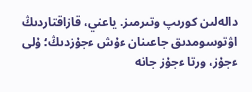دالەلىن كورىپ وتىرمىز. ياعني، قازاقتاردىڭ اۋتوسومدىق جاعىنان ءۇش ءجۇزدىڭ؛ ۇلى ءجۇز، ورتا ءجۇز جانە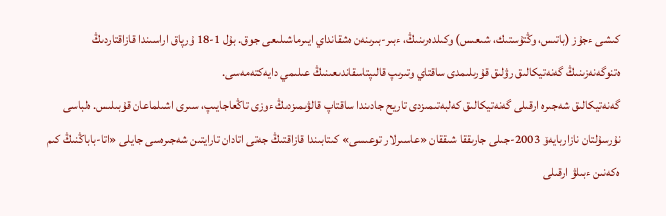كىشى ءجۇز (باتىس، وڭتۇستىك، شىعىس) وكىلدەرىنىڭ، ءبىر-بىرىنەن ەشقانداي ايىرماشىلىعى جوق. بۇل 1-18 ۇرپاق اراسىندا قازاقتاردىڭ ەتنوگەنەزىنىڭ گەنەتيكالىق رۋلىق قۇرىلىمدى ساقتاي وتىرىپ قالىپتاسقاندىعىنىڭ عىلىمي دايەكتەمەسى.
گەنەتيكالىق شەجىرە ارقىلى گەنەتيكالىق كەلبەتىمىزدى تاريح جادىندا ساقتاپ قالۋىمىزدىڭ ءوزى تاڭعاجايىپ، سىرى اشىلماعان قۇبىلىس. ەلباسى نۇرسۇلتان نازاربايەۆ 2003-جىلى جارىققا شىققان «عاسىرلار توعىسى» كىتابىندا قازاقتىڭ جەتى اتادان تارايتىن شەجىرەسى جايلى «اتا-باباڭنىڭ كىم ەكەنىن ءبىلۋ ارقىلى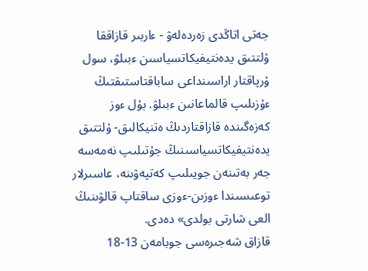جەتى اتاڭدى زەردەلەۋ - ءاربىر قازاققا ۇلتتىق يدەنتيفيكاتسياسىن ءبىلۋ، سول ۇرپاقتار اراسىنداعى ساباقتاستىقتىڭ ءۇزىلىپ قالماعانىن ءبىلۋ. بۇل ءوز كەزەگىندە قازاقتاردىڭ ەتنيكالىق- ۇلتتىق يدەنتيفيكاتسياسىنىڭ جۇتىلىپ نەمەسە جەر بەتىنەن جويىلىپ كەتپەۋىنە، عاسىرلار توعىسىندا ءوزىن-ءوزى ساقتاپ قالۋىنىڭ العى شارتى بولدى» دەدى.
قازاق شەجىرەسى جوبامەن 13-18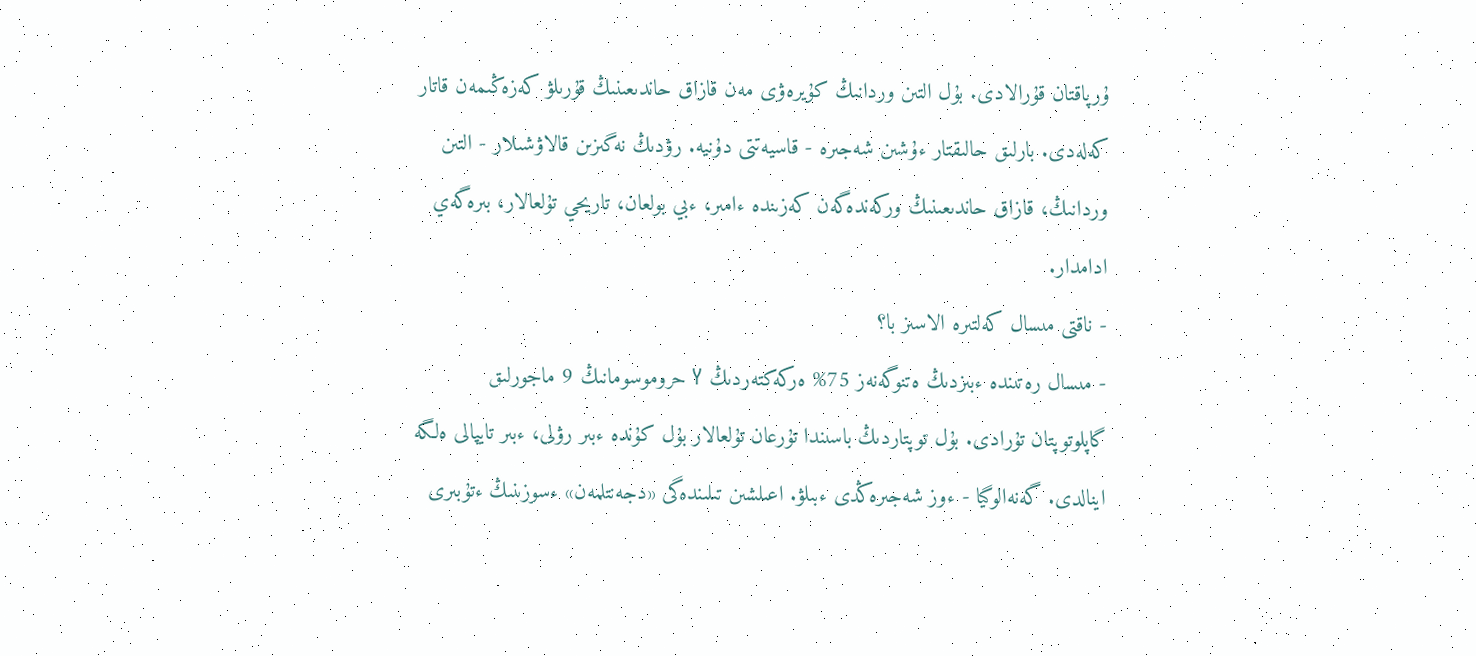ۇرپاقتان قۇرالادى. بۇل التىن وردانىڭ كۇيرەۋى مەن قازاق حاندىعىنىڭ قۇرىلۋ كەزەڭىمەن قاتار كەلەدى. بارلىق حالىقتار ءۇشىن شەجىرە - قاسيەتتى دۇنيە. رۋدىڭ نەگىزىن قالاۋشىلار - التىن وردانىڭ، قازاق حاندىعىنىڭ وركەندەگەن كەزىندە ءامىر، ءبي بولعان، تاريحي تۇلعالار، بىرەگەي ادامدار.
- ناقتى مىسال كەلتىرە الاسىز با؟
- مىسال رەتىندە ءبىزدىڭ ەتنوگەنەز 75% ەركەكتەردىڭ Y حروموسومانىڭ 9 ماجورلىق گاپلوتوپتان تۇرادى. بۇل توپتاردىڭ باسىندا تۇرعان تۇلعالار بۇل كۇندە ءبىر رۋلى، ءبىر تايپالى ەلگە اينالدى. گەنەالوگيا - ءوز شەجىرەڭدى ءبىلۋ. اعىلشىن تىلىندەگى «دجەنتلمەن» ءسوزىنىڭ ءتۇبىرى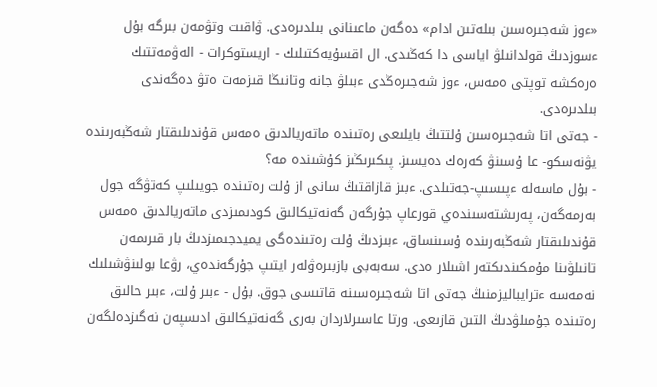«ءوز شەجىرەسىن بىلەتىن ادام» دەگەن ماعىنانى بىلدىرەدى. ۋاقىت وتۋمەن بىرگە بۇل ءسوزدىڭ قولدانىلۋ اياسى دا كەڭىدى. ال اقسۇيەكتىلىك - اريستوكرات - الەۋمەتتىك ەرەكشە توپتى ەمەس، ءوز شەجىرەڭدى ءبىلۋ جانە وتانىڭا قىزمەت ەتۋ دەگەندى بىلدىرەدى.
- جەتى اتا شەجىرەسىن ۇلتتىڭ بايلىعى رەتىندە ماتەريالدىق ەمەس قۇندىلىقتار شەڭبەرىندە يۋنەسكو- عا ۇسىنۋ كەرەك دەيسىز. پىكىرىڭىز كۇشىندە مە؟
- بۇل ماسەلە ءپىسىپ-جەتىلدى. ءبىز قازاقتىڭ سانى از ۇلت رەتىندە جويىلىپ كەتۋگە جول بەرمەگەن، پەرىشتەسىندەي قورعاپ جۇرگەن گەنەتيكالىق كودىمىزدى ماتەريالدىق ەمەس قۇندىلىقتار شەڭبەرىندە ۇسىنساق، ءبىزدىڭ ۇلت رەتىندەگى يميدجىمىزدىڭ بار قىرىمەن تانىلۋىنا مۇمكىندىكتەر اشىلار ەدى. سەبەبى بازبىرەۋلەر ايتىپ جۇرگەندەي، رۋعا بولىنۋشىلىك نەمەسە ءترايباليزمنىڭ جەتى اتا شەجىرەسىنە قاتىسى جوق. بۇل - ءبىر ۇلت، ءبىر حالىق رەتىندە جۇمىلۋدىڭ التىن قازىعى. ورتا عاسىرلاردان بەرى گەنەتيكالىق ادىسپەن نەگىزدەلگەن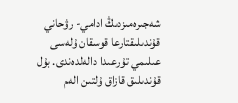شەجىرەمىزدىڭ ادامي- رۋحاني قۇندىلىقتارعا قوسقان ۇلەسى عىلىمي تۇرعىدا دالەلدەندى. بۇل قۇندىلىق قازاق ۇلتىن الەم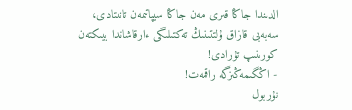الدىندا جاڭا قىرى مەن جاڭا سيپاتىمەن تانىتادى، سەبەبى قازاق ۇلتتىنىڭ تەكتىلىگى ءارقاشاندا بيىكتەن كورىنىپ تۇرادى!
- اڭگىمەڭىزگە راقمەت!
نۇربول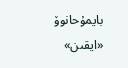بايمۇحانوۆ
«ايقىن»